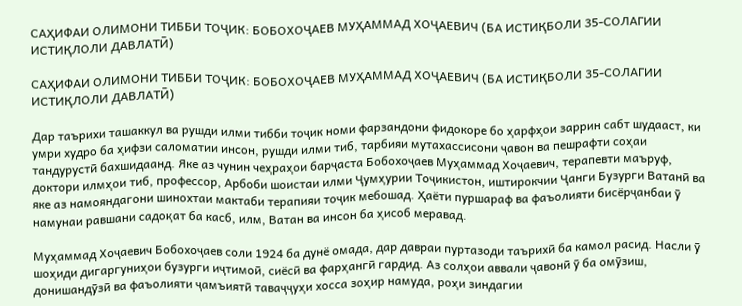САҲИФАИ ОЛИМОНИ ТИББИ ТОҶИК: БОБОХОҶАЕВ МУҲАММАД ХОҶАЕВИЧ (БА ИСТИҚБОЛИ 35-СОЛАГИИ ИСТИҚЛОЛИ ДАВЛАТӢ)

САҲИФАИ ОЛИМОНИ ТИББИ ТОҶИК: БОБОХОҶАЕВ МУҲАММАД ХОҶАЕВИЧ (БА ИСТИҚБОЛИ 35-СОЛАГИИ ИСТИҚЛОЛИ ДАВЛАТӢ)

Дар таърихи ташаккул ва рушди илми тибби тоҷик номи фарзандони фидокоре бо ҳарфҳои заррин сабт шудааст, ки умри худро ба ҳифзи саломатии инсон, рушди илми тиб, тарбияи мутахассисони ҷавон ва пешрафти соҳаи тандурустӣ бахшидаанд. Яке аз чунин чеҳраҳои барҷаста Бобохоҷаев Муҳаммад Хоҷаевич, терапевти маъруф, доктори илмҳои тиб, профессор, Арбоби шоистаи илми Ҷумҳурии Тоҷикистон, иштирокчии Ҷанги Бузурги Ватанӣ ва яке аз намояндагони шинохтаи мактаби терапияи тоҷик мебошад. Ҳаёти пуршараф ва фаъолияти бисёрҷанбаи ӯ намунаи равшани садоқат ба касб, илм, Ватан ва инсон ба ҳисоб меравад.

Муҳаммад Хоҷаевич Бобохоҷаев соли 1924 ба дунё омада, дар давраи пуртазоди таърихӣ ба камол расид. Насли ӯ шоҳиди дигаргуниҳои бузурги иҷтимоӣ, сиёсӣ ва фарҳангӣ гардид. Аз солҳои аввали ҷавонӣ ӯ ба омӯзиш, донишандӯзӣ ва фаъолияти ҷамъиятӣ таваҷҷуҳи хосса зоҳир намуда, роҳи зиндагии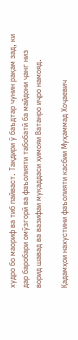худро бо маориф ва тиб пайваст. Тақдири ӯ баъдтар чунин рақам зад, ки дар баробари омӯзгорӣ ва фаъолияти табобатӣ ба майдони ҷанг низ ворид шавад ва вазифаи муқаддаси ҳимояи Ватанро иҷро намояд.

Қадамҳои нахустини фаъолияти касбии Муҳаммад Хоҷаевич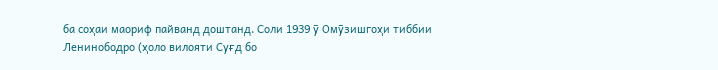ба соҳаи маориф пайванд доштанд. Соли 1939 ӯ Омӯзишгоҳи тиббии Ленинободро (ҳоло вилояти Суғд бо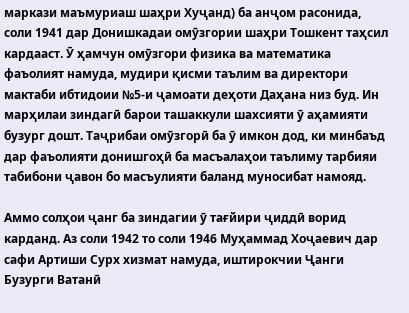маркази маъмуриаш шаҳри Хуҷанд) ба анҷом расонида, соли 1941 дар Донишкадаи омӯзгории шаҳри Тошкент таҳсил кардааст. Ӯ ҳамчун омӯзгори физика ва математика фаъолият намуда, мудири қисми таълим ва директори мактаби ибтидоии №5-и ҷамоати деҳоти Даҳана низ буд. Ин марҳилаи зиндагӣ барои ташаккули шахсияти ӯ аҳамияти бузург дошт. Таҷрибаи омӯзгорӣ ба ӯ имкон дод, ки минбаъд дар фаъолияти донишгоҳӣ ба масъалаҳои таълиму тарбияи табибони ҷавон бо масъулияти баланд муносибат намояд.

Аммо солҳои ҷанг ба зиндагии ӯ тағйири ҷиддӣ ворид карданд. Аз соли 1942 то соли 1946 Муҳаммад Хоҷаевич дар сафи Артиши Сурх хизмат намуда, иштирокчии Ҷанги Бузурги Ватанӣ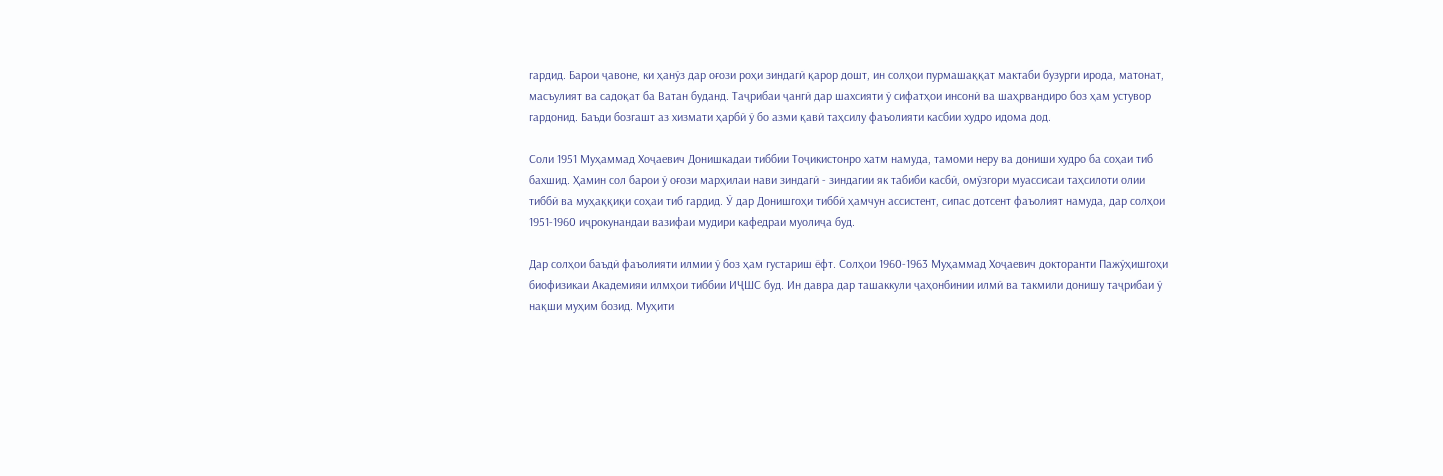гардид. Барои ҷавоне, ки ҳанӯз дар оғози роҳи зиндагӣ қарор дошт, ин солҳои пурмашаққат мактаби бузурги ирода, матонат, масъулият ва садоқат ба Ватан буданд. Таҷрибаи ҷангӣ дар шахсияти ӯ сифатҳои инсонӣ ва шаҳрвандиро боз ҳам устувор гардонид. Баъди бозгашт аз хизмати ҳарбӣ ӯ бо азми қавӣ таҳсилу фаъолияти касбии худро идома дод.

Соли 1951 Муҳаммад Хоҷаевич Донишкадаи тиббии Тоҷикистонро хатм намуда, тамоми неру ва дониши худро ба соҳаи тиб бахшид. Ҳамин сол барои ӯ оғози марҳилаи нави зиндагӣ - зиндагии як табиби касбӣ, омӯзгори муассисаи таҳсилоти олии тиббӣ ва муҳаққиқи соҳаи тиб гардид. Ӯ дар Донишгоҳи тиббӣ ҳамчун ассистент, сипас дотсент фаъолият намуда, дар солҳои 1951-1960 иҷрокунандаи вазифаи мудири кафедраи муолиҷа буд.

Дар солҳои баъдӣ фаъолияти илмии ӯ боз ҳам густариш ёфт. Солҳои 1960-1963 Муҳаммад Хоҷаевич докторанти Пажӯҳишгоҳи биофизикаи Академияи илмҳои тиббии ИҶШС буд. Ин давра дар ташаккули ҷаҳонбинии илмӣ ва такмили донишу таҷрибаи ӯ нақши муҳим бозид. Муҳити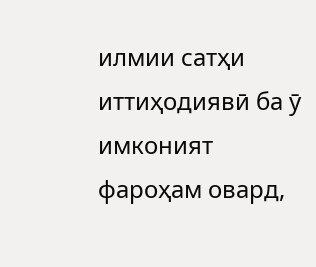илмии сатҳи иттиҳодиявӣ ба ӯ имконият фароҳам овард,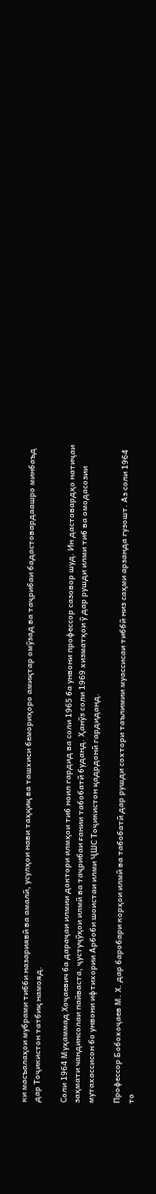ки масъалаҳои мубрами тибби назариявӣ ва амалӣ, усулҳои нави таҳқиқ ва ташхиси бемориҳоро амиқтар омӯзад ва таҷрибаи бадастовардаашро минбаъд дар Тоҷикистон татбиқ намояд.

Соли 1964 Муҳаммад Хоҷаевич ба дараҷаи илмии доктори илмҳои тиб ноил гардид ва соли 1965 ба унвони профессор сазовор шуд. Ин дастовардҳо натиҷаи заҳмати чандинсолаи пайваста, ҷустуҷӯҳои илмӣ ва таҷрибаи ғании табобатӣ буданд. Ҳанӯз соли 1969 хизматҳои ӯ дар рушди илми тиб ва омодасозии мутахассисон бо унвони ифтихории Арбоби шоистаи илми ҶШС Тоҷикистон қадрдонӣ гардиданд.

Профессор Бобохоҷаев М. Х. дар баробари корҳои илмӣ ва табобатӣ дар рушди сохтори таълимии муассисаи тиббӣ низ саҳми арзанда гузошт. Аз соли 1964 то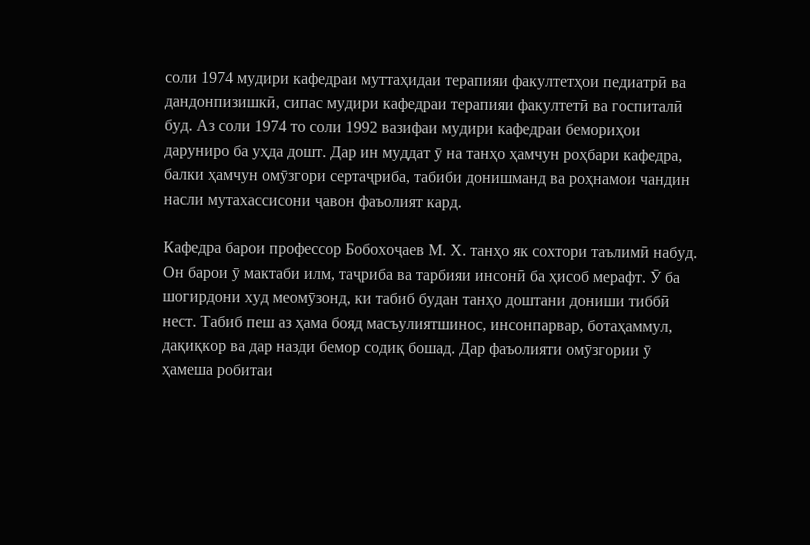соли 1974 мудири кафедраи муттаҳидаи терапияи факултетҳои педиатрӣ ва дандонпизишкӣ, сипас мудири кафедраи терапияи факултетӣ ва госпиталӣ буд. Аз соли 1974 то соли 1992 вазифаи мудири кафедраи бемориҳои даруниро ба уҳда дошт. Дар ин муддат ӯ на танҳо ҳамчун роҳбари кафедра, балки ҳамчун омӯзгори сертаҷриба, табиби донишманд ва роҳнамои чандин насли мутахассисони ҷавон фаъолият кард.

Кафедра барои профессор Бобохоҷаев М. Х. танҳо як сохтори таълимӣ набуд. Он барои ӯ мактаби илм, таҷриба ва тарбияи инсонӣ ба ҳисоб мерафт. Ӯ ба шогирдони худ меомӯзонд, ки табиб будан танҳо доштани дониши тиббӣ нест. Табиб пеш аз ҳама бояд масъулиятшинос, инсонпарвар, ботаҳаммул, дақиқкор ва дар назди бемор содиқ бошад. Дар фаъолияти омӯзгории ӯ ҳамеша робитаи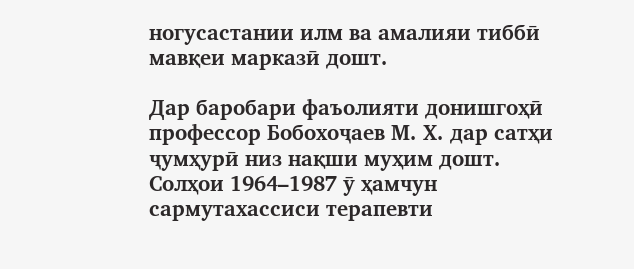ногусастании илм ва амалияи тиббӣ мавқеи марказӣ дошт.

Дар баробари фаъолияти донишгоҳӣ профессор Бобохоҷаев М. Х. дар сатҳи ҷумҳурӣ низ нақши муҳим дошт. Солҳои 1964–1987 ӯ ҳамчун сармутахассиси терапевти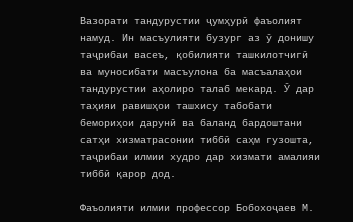Вазорати тандурустии ҷумҳурӣ фаъолият намуд. Ин масъулияти бузург аз ӯ донишу таҷрибаи васеъ, қобилияти ташкилотчигӣ ва муносибати масъулона ба масъалаҳои тандурустии аҳолиро талаб мекард. Ӯ дар таҳияи равишҳои ташхису табобати бемориҳои дарунӣ ва баланд бардоштани сатҳи хизматрасонии тиббӣ саҳм гузошта, таҷрибаи илмии худро дар хизмати амалияи тиббӣ қарор дод.

Фаъолияти илмии профессор Бобохоҷаев М.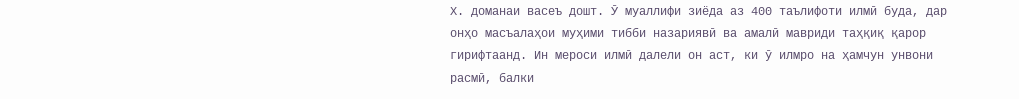Х. доманаи васеъ дошт. Ӯ муаллифи зиёда аз 400 таълифоти илмӣ буда, дар онҳо масъалаҳои муҳими тибби назариявӣ ва амалӣ мавриди таҳқиқ қарор гирифтаанд. Ин мероси илмӣ далели он аст, ки ӯ илмро на ҳамчун унвони расмӣ, балки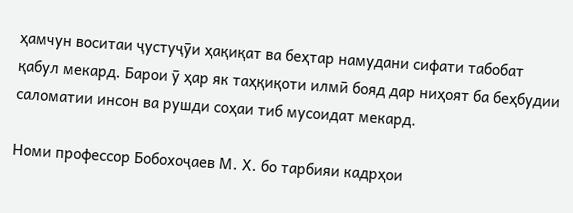ҳамчун воситаи ҷустуҷӯи ҳақиқат ва беҳтар намудани сифати табобат қабул мекард. Барои ӯ ҳар як таҳқиқоти илмӣ бояд дар ниҳоят ба беҳбудии саломатии инсон ва рушди соҳаи тиб мусоидат мекард.

Номи профессор Бобохоҷаев М. Х. бо тарбияи кадрҳои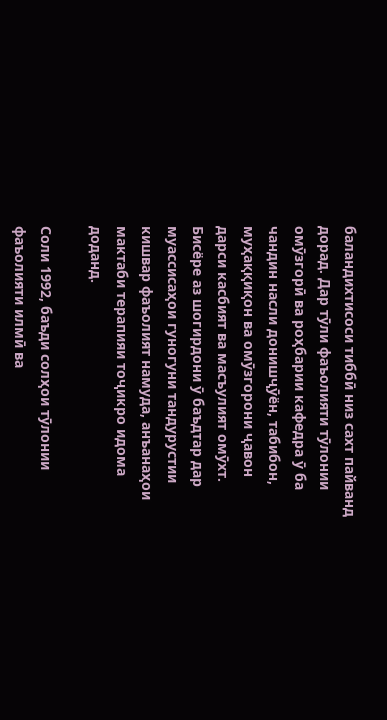баландихтисоси тиббӣ низ сахт пайванд дорад. Дар тӯли фаъолияти тӯлонии омӯзгорӣ ва роҳбарии кафедра ӯ ба чандин насли донишҷӯён, табибон, муҳаққиқон ва омӯзгорони ҷавон дарси касбият ва масъулият омӯхт. Бисёре аз шогирдони ӯ баъдтар дар муассисаҳои гуногуни тандурустии кишвар фаъолият намуда, анъанаҳои мактаби терапияи тоҷикро идома доданд.

Соли 1992, баъди солҳои тӯлонии фаъолияти илмӣ ва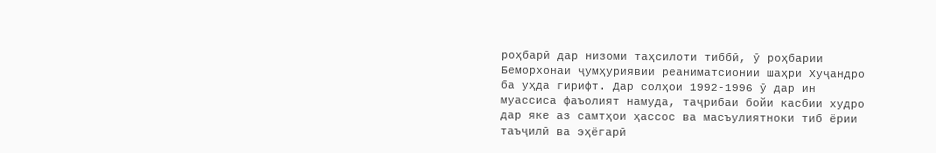роҳбарӣ дар низоми таҳсилоти тиббӣ, ӯ роҳбарии Беморхонаи ҷумҳуриявии реаниматсионии шаҳри Хуҷандро ба уҳда гирифт. Дар солҳои 1992-1996 ӯ дар ин муассиса фаъолият намуда, таҷрибаи бойи касбии худро дар яке аз самтҳои ҳассос ва масъулиятноки тиб ёрии таъҷилӣ ва эҳёгарӣ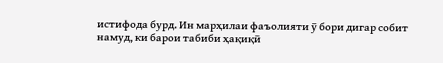истифода бурд. Ин марҳилаи фаъолияти ӯ бори дигар собит намуд, ки барои табиби ҳақиқӣ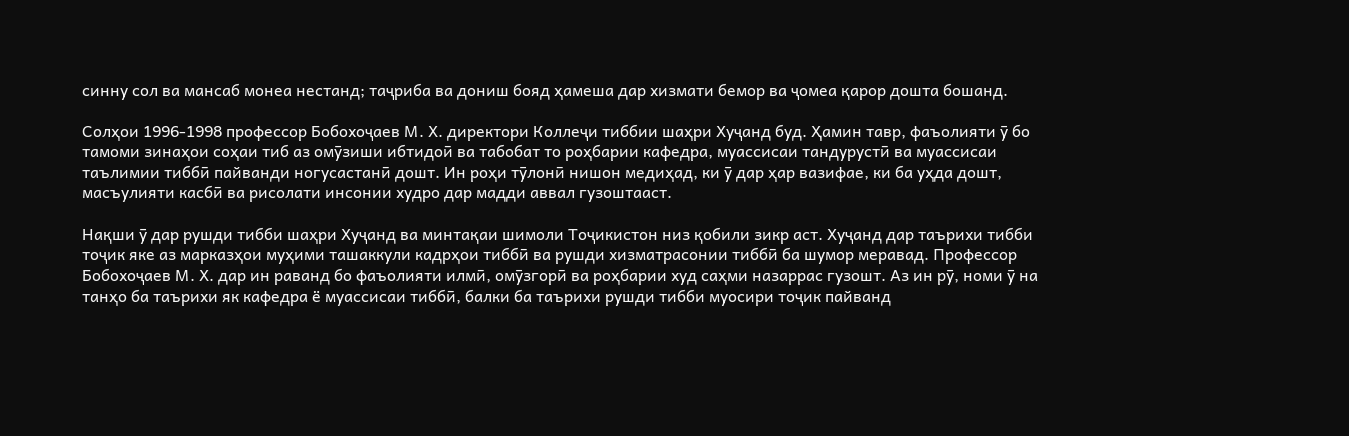синну сол ва мансаб монеа нестанд; таҷриба ва дониш бояд ҳамеша дар хизмати бемор ва ҷомеа қарор дошта бошанд.

Солҳои 1996-1998 профессор Бобохоҷаев М. Х. директори Коллеҷи тиббии шаҳри Хуҷанд буд. Ҳамин тавр, фаъолияти ӯ бо тамоми зинаҳои соҳаи тиб аз омӯзиши ибтидоӣ ва табобат то роҳбарии кафедра, муассисаи тандурустӣ ва муассисаи таълимии тиббӣ пайванди ногусастанӣ дошт. Ин роҳи тӯлонӣ нишон медиҳад, ки ӯ дар ҳар вазифае, ки ба уҳда дошт, масъулияти касбӣ ва рисолати инсонии худро дар мадди аввал гузоштааст.

Нақши ӯ дар рушди тибби шаҳри Хуҷанд ва минтақаи шимоли Тоҷикистон низ қобили зикр аст. Хуҷанд дар таърихи тибби тоҷик яке аз марказҳои муҳими ташаккули кадрҳои тиббӣ ва рушди хизматрасонии тиббӣ ба шумор меравад. Профессор Бобохоҷаев М. Х. дар ин раванд бо фаъолияти илмӣ, омӯзгорӣ ва роҳбарии худ саҳми назаррас гузошт. Аз ин рӯ, номи ӯ на танҳо ба таърихи як кафедра ё муассисаи тиббӣ, балки ба таърихи рушди тибби муосири тоҷик пайванд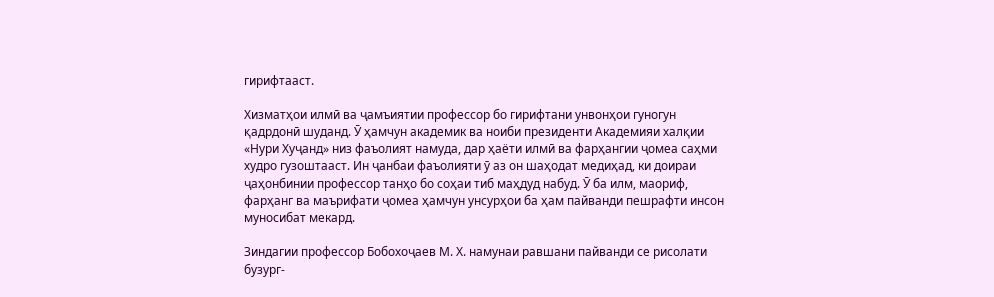гирифтааст.

Хизматҳои илмӣ ва ҷамъиятии профессор бо гирифтани унвонҳои гуногун қадрдонӣ шуданд. Ӯ ҳамчун академик ва ноиби президенти Академияи халқии «Нури Хуҷанд» низ фаъолият намуда, дар ҳаёти илмӣ ва фарҳангии ҷомеа саҳми худро гузоштааст. Ин ҷанбаи фаъолияти ӯ аз он шаҳодат медиҳад, ки доираи ҷаҳонбинии профессор танҳо бо соҳаи тиб маҳдуд набуд. Ӯ ба илм, маориф, фарҳанг ва маърифати ҷомеа ҳамчун унсурҳои ба ҳам пайванди пешрафти инсон муносибат мекард.

Зиндагии профессор Бобохоҷаев М. Х. намунаи равшани пайванди се рисолати бузург-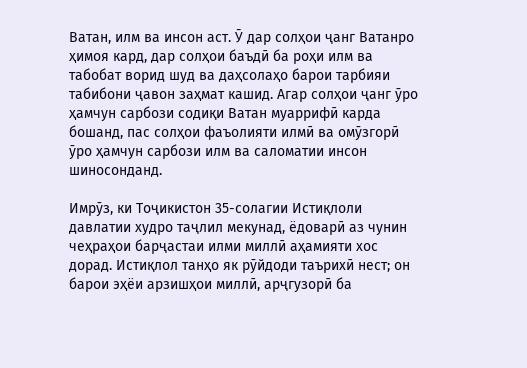Ватан, илм ва инсон аст. Ӯ дар солҳои ҷанг Ватанро ҳимоя кард, дар солҳои баъдӣ ба роҳи илм ва табобат ворид шуд ва даҳсолаҳо барои тарбияи табибони ҷавон заҳмат кашид. Агар солҳои ҷанг ӯро ҳамчун сарбози содиқи Ватан муаррифӣ карда бошанд, пас солҳои фаъолияти илмӣ ва омӯзгорӣ ӯро ҳамчун сарбози илм ва саломатии инсон шиносонданд.

Имрӯз, ки Тоҷикистон 35-солагии Истиқлоли давлатии худро таҷлил мекунад, ёдоварӣ аз чунин чеҳраҳои барҷастаи илми миллӣ аҳамияти хос дорад. Истиқлол танҳо як рӯйдоди таърихӣ нест; он барои эҳёи арзишҳои миллӣ, арҷгузорӣ ба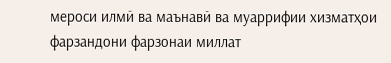мероси илмӣ ва маънавӣ ва муаррифии хизматҳои фарзандони фарзонаи миллат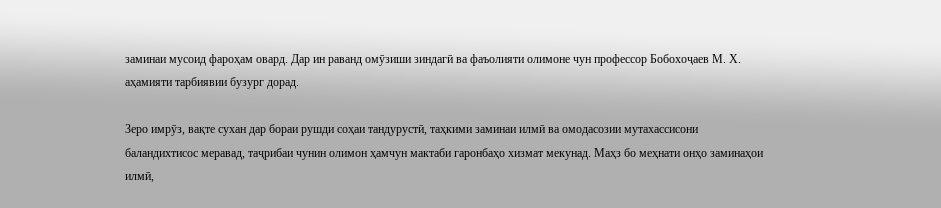заминаи мусоид фароҳам овард. Дар ин раванд омӯзиши зиндагӣ ва фаъолияти олимоне чун профессор Бобохоҷаев М. Х. аҳамияти тарбиявии бузург дорад.

Зеро имрӯз, вақте сухан дар бораи рушди соҳаи тандурустӣ, таҳкими заминаи илмӣ ва омодасозии мутахассисони баландихтисос меравад, таҷрибаи чунин олимон ҳамчун мактаби гаронбаҳо хизмат мекунад. Маҳз бо меҳнати онҳо заминаҳои илмӣ,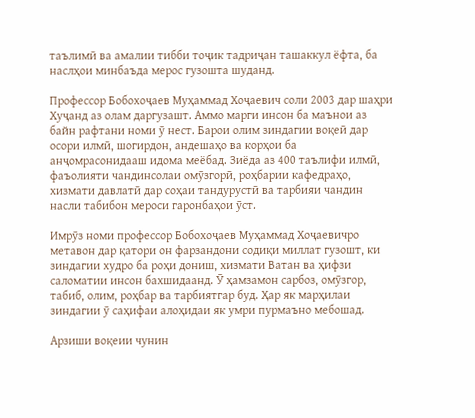таълимӣ ва амалии тибби тоҷик тадриҷан ташаккул ёфта, ба наслҳои минбаъда мерос гузошта шуданд.

Профессор Бобохоҷаев Муҳаммад Хоҷаевич соли 2003 дар шаҳри Хуҷанд аз олам даргузашт. Аммо марги инсон ба маънои аз байн рафтани номи ӯ нест. Барои олим зиндагии воқеӣ дар осори илмӣ, шогирдон, андешаҳо ва корҳои ба анҷомрасонидааш идома меёбад. Зиёда аз 400 таълифи илмӣ, фаъолияти чандинсолаи омӯзгорӣ, роҳбарии кафедраҳо, хизмати давлатӣ дар соҳаи тандурустӣ ва тарбияи чандин насли табибон мероси гаронбаҳои ӯст.

Имрӯз номи профессор Бобохоҷаев Муҳаммад Хоҷаевичро метавон дар қатори он фарзандони содиқи миллат гузошт, ки зиндагии худро ба роҳи дониш, хизмати Ватан ва ҳифзи саломатии инсон бахшидаанд. Ӯ ҳамзамон сарбоз, омӯзгор, табиб, олим, роҳбар ва тарбиятгар буд. Ҳар як марҳилаи зиндагии ӯ саҳифаи алоҳидаи як умри пурмаъно мебошад.

Арзиши воқеии чунин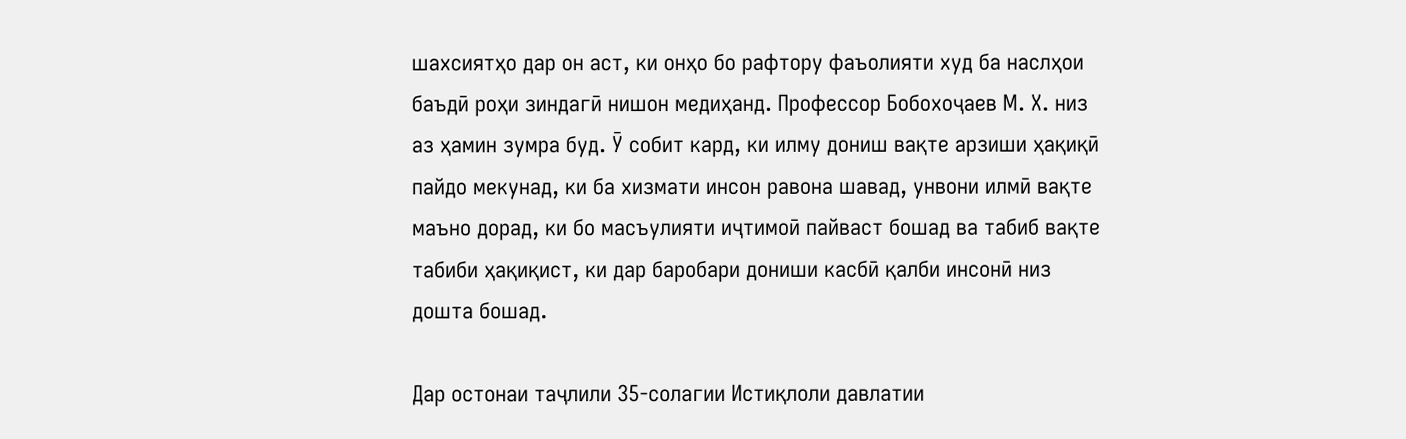шахсиятҳо дар он аст, ки онҳо бо рафтору фаъолияти худ ба наслҳои баъдӣ роҳи зиндагӣ нишон медиҳанд. Профессор Бобохоҷаев М. Х. низ аз ҳамин зумра буд. Ӯ собит кард, ки илму дониш вақте арзиши ҳақиқӣ пайдо мекунад, ки ба хизмати инсон равона шавад, унвони илмӣ вақте маъно дорад, ки бо масъулияти иҷтимоӣ пайваст бошад ва табиб вақте табиби ҳақиқист, ки дар баробари дониши касбӣ қалби инсонӣ низ дошта бошад.

Дар остонаи таҷлили 35-солагии Истиқлоли давлатии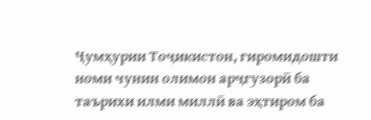Ҷумҳурии Тоҷикистон, гиромидошти номи чунин олимон арҷгузорӣ ба таърихи илми миллӣ ва эҳтиром ба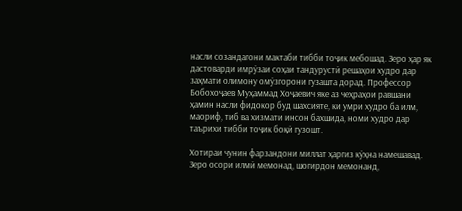насли созандагони мактаби тибби тоҷик мебошад. Зеро ҳар як дастоварди имрӯзаи соҳаи тандурустӣ решаҳои худро дар заҳмати олимону омӯзгорони гузашта дорад. Профессор Бобохоҷаев Муҳаммад Хоҷаевич яке аз чеҳраҳои равшани ҳамин насли фидокор буд шахсияте, ки умри худро ба илм, маориф, тиб ва хизмати инсон бахшида, номи худро дар таърихи тибби тоҷик боқӣ гузошт.

Хотираи чунин фарзандони миллат ҳаргиз кӯҳна намешавад. Зеро осори илмӣ мемонад, шогирдон мемонанд,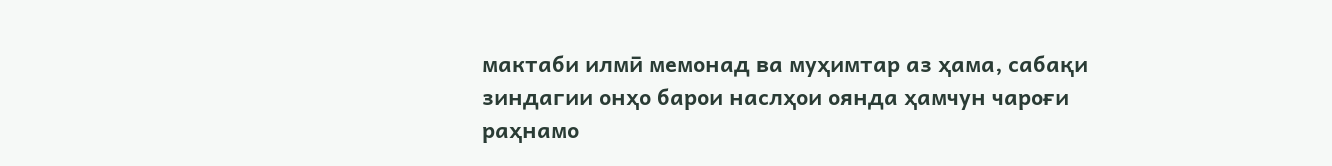мактаби илмӣ мемонад ва муҳимтар аз ҳама, сабақи зиндагии онҳо барои наслҳои оянда ҳамчун чароғи раҳнамо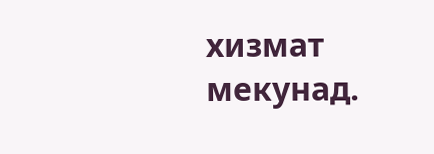хизмат мекунад.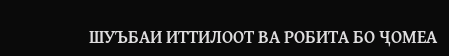ШУЪБАИ ИТТИЛООТ ВА РОБИТА БО ҶОМЕА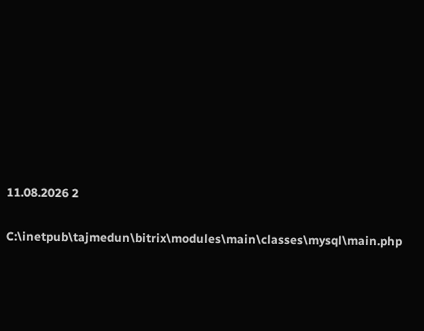11.08.2026 2

C:\inetpub\tajmedun\bitrix\modules\main\classes\mysql\main.php